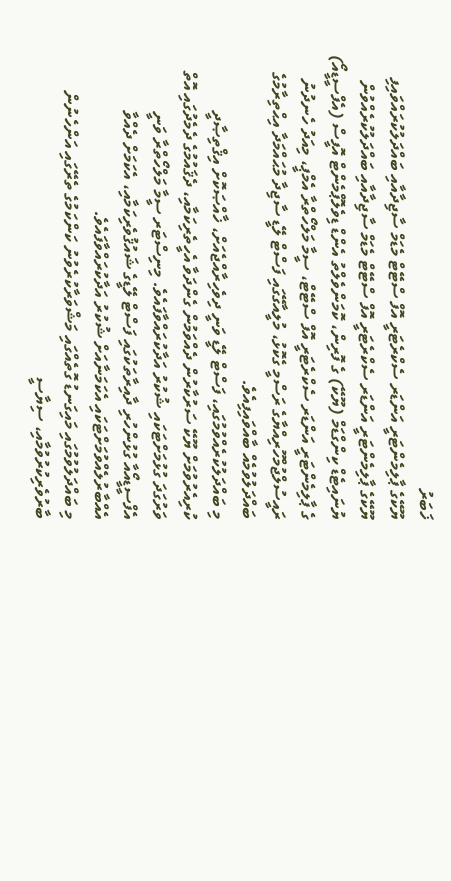ޚަބަރު
ޔޫކޭގެ ޕާލިމެންޓަރީ އަންޑަރ ސެކްރެޓަރީ އޮފް ސްޓޭޓް މެޑަމް ސާޖިދާއާއި ބައްދަލުކުރައްވައިފި
ޔޫކޭގެ ޕާލިމެންޓަރީ އަންޑަރ ސެކްރެޓަރީ އޮފް ސްޓޭޓް މެޑަމް ސާޖިދާއާއި ބައްދަލުކުރެއްވުން
ޔުނައިޓެޑް ކިންގްޑަމް (ޔޫކޭ) ގެ ފޮރިން، ކޮމަންވެލްތު އެންޑް ޑިވެލޮޕްމެންޓް އޮފީސް (އެފްސީޑީއޯ) ގެ ޕާލިމެންޓަރީ އަންޑަރ ސެކްރެޓަރީ އޮފް ސްޓޭޓް، ސީމާ މަލްހޯތްރާ އެމްޕީ، މިއަދު ހެނދުނު ރައީސުލްޖުމްހޫރިއްޔާގެ ރަސްމީ ގެކޮޅު، މުލީއާގޭގައި ފަސްޓް ލޭޑީ ސާޖިދާ މުޙައްމަދާ އިޙްތިރާމުގެ ބައްދަލުވުމެއް ބާއްވައިފިއެވެ.
މި ބައްދަލުކުރެއްވުމުގައި، ފަސްޓް ލޭޑީ ވަނީ ދިވެހިރާއްޖެއަށް، ޚާއްޞަކޮށް އިޤްތިޞާދީ ކުރިއެރުވުމަށް ޔޫކޭ ސަރުކާރުން ދެއްވަމުން ގެންދަވާ އެހީތެރިކަމާއި، ދެޤައުމުގެ ދެމެދުގައި އޮތް ވަރުގަދަ ގުޅުމަށްޓަކައި ޝުކުރު އަދާކުރައްވާފައެވެ. މިނިސްޓަރ ސީމާ މަލްހޯތްރާ ވަނީ އެފްސީޑީއޯއާ ގުޅުންހުރި ދާއިރާތަކުގައި ފަސްޓް ލޭޑީގެ ޝައުޤުވެރިކަމާއި، އެކަމަށް ދެއްވާ އެއްބާރުލެއްވުމަށްޓަކައި އެކަމަނާއަށް ޝުކުރު އަދާކުރައްވާފައެވެ.
މި ބައްދަލުވުމުގައި މައިގަނޑު ގޮތެއްގައި މަޝްވަރާކުރެވުނު ކަންކަމުގެ ތެރޭގައި އަންހެނުން ބާރުވެރިކުރުވުމާއި، ސިޔާސީ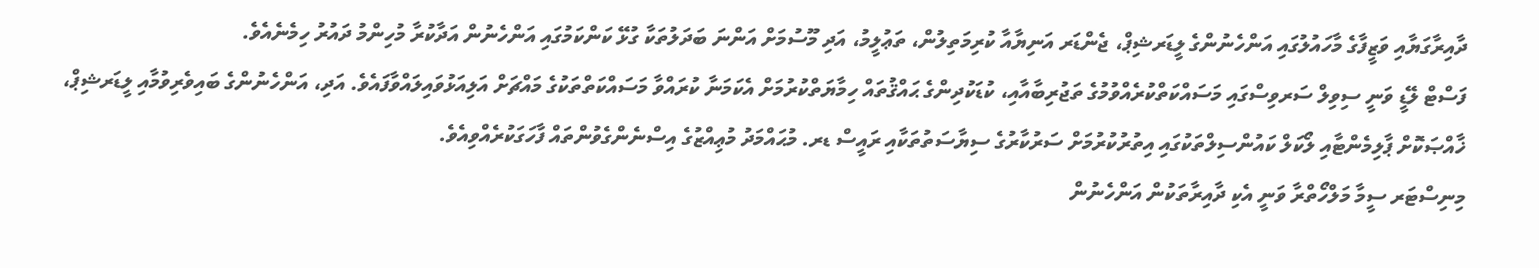ދާއިރާގަޔާއި ވަޒީފާގެ މާހައުލުގައި އަންހެނުންގެ ލީޑަރޝިޕް، ޖެންޑަރ އަނިޔާއާ ކުރިމަތިލުން، ތަޢުލީމު، އަދި މޫސުމަށް އަންނަ ބަދަލުތަކާ ގުޅޭ ކަންކަމުގައި އަންހެނުން އަދާކުރާ މުހިންމު ދައުރު ހިމެނެއެވެ.
ފަސްޓް ލޭޑީ ވަނީ ސިވިލް ސަރވިސްގައި މަސައްކަތްކުރެއްވުމުގެ ތަޖުރިބާއާއި، ކުޑަކުދިންގެ ޙައްޤުތައް ހިމާޔަތްކުރުމަށް އެކަމަނާ ކުރައްވާ މަސައްކަތްތަކުގެ މައްޗަށް އަލިއަޅުވައިލައްވާފައެވެ. އަދި، އަންހެނުންގެ ބައިވެރިވުމާއި ލީޑަރޝިޕް، ޚާއްޞަކޮށް ޕާލިމެންޓާއި ލޯކަލް ކައުންސިލްތަކުގައި އިތުރުކުރުމަށް ސަރުކާރުގެ ސިޔާސަތުތަކާއި ރައީސް ޑރ. މުޙައްމަދު މުޢިއްޒުގެ އިސްނެންގެވުންތައް ފާހަގަކުރެއްވިއެވެ.
މިނިސްޓަރ ސީމާ މަލްހޯތްރާ ވަނީ އެކި ދާއިރާތަކުން އަންހެނުން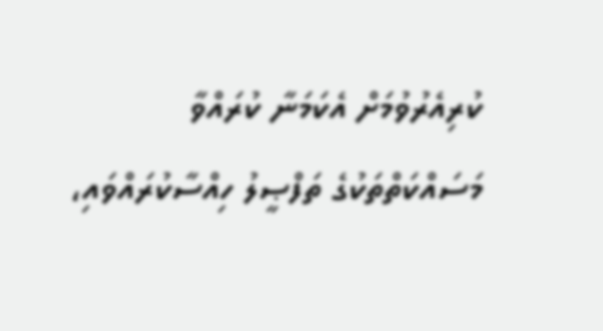ކުރިއެރުވުމަށް އެކަމަނާ ކުރައްވާ މަސައްކަތްތަކުގެ ތަފްޞީލު ހިއްސާކުރައްވައި،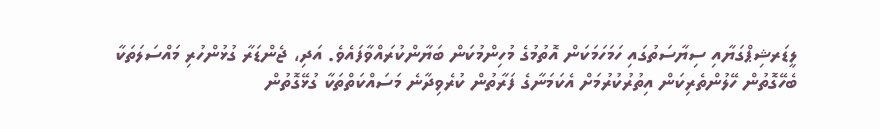ލީޑަރޝިޕްގަޔާއި ސިޔާސަތުގައި ހަމަހަމަކަން އޮތުމުގެ މުހިންމުކަން ބަޔާންކުރައްވާފައެވެ. އަދި، ޖެންޑަރާ ގުޅުންހުރި މައްސަލަތަކާ ބެހޭގޮތުން ހޭލުންތެރިކަން އިތުރުކުރުމަށް އެކަމަނާގެ ފަރާތުން ކުރެވިދާނެ މަސައްކަތްތަކާ ގުޅޭގޮތުން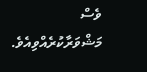ވެސް މަޝްވަރާކުރެއްވިއެވެ.